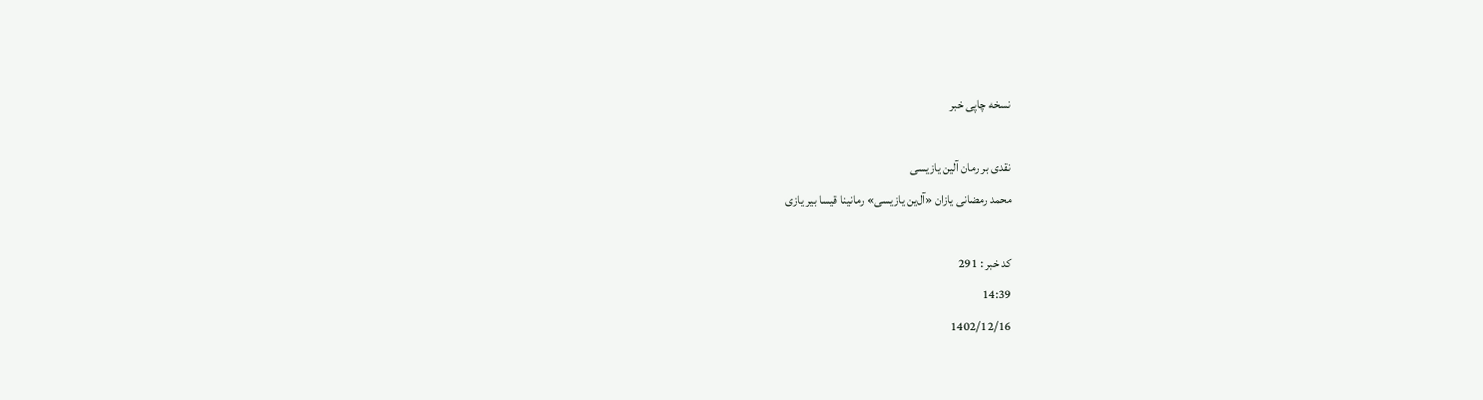نسخه چاپی خبر

نقدی بر رمان آلین یازیسی
محمد رمضانی یازان «آل‌ین یازیسی» رمانینا قیسا بیر یازی

کد خبر : 291
14:39
1402/12/16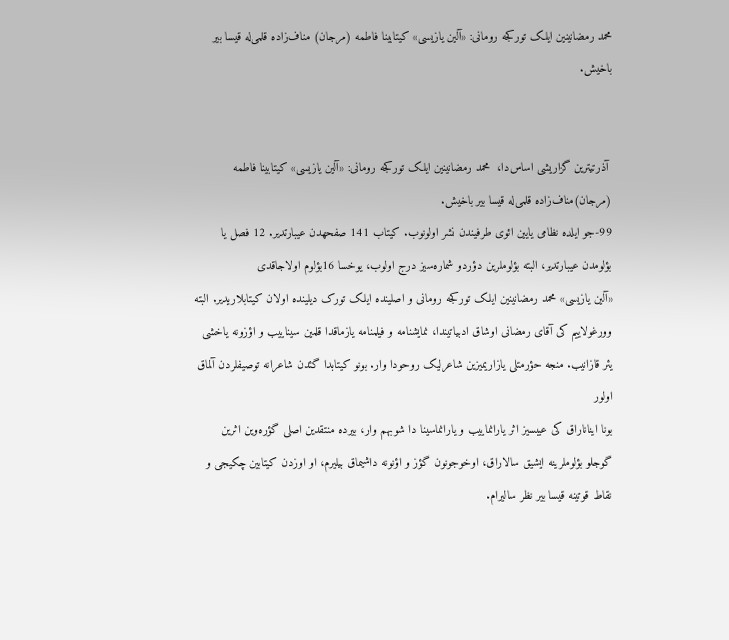محمد رمضانینین ایلک تورکجه رومانی: «آلین یازیسی» کیتابینا فاطمه (مرجان) مناف‌زاده قلمی‌له قیسا بیر باخیش.


 آذرتیترین گزاریشی اسا‌س‌دا،  محمد رمضانینین ایلک تورکجه رومانی: «آلین یازیسی» کیتابینا فاطمه (مرجان)مناف‌زاده قلمی‌له قیسا بیر باخیش.
99-جو ایلده نظامی یایین ائوی طرفیندن نشر اولونوب. کیتاب 141 صفحهدن عیبارتدیر. 12 فصل یا بؤلومدن عیبارتدیر، البته بؤلوملرین دؤردو شماره‌سیز درج اولوب، یوخسا 16بؤلوم اولاجاقدی
«آلین یازیسی» محمد رمضانینین ایلک تورکجه رومانی و اصلینده ایلک تورک دیلینده اولان کیتابلاریدیر. البته وورغولاییم کی آقای رمضانی اوشاق ادبیاتیندا، نمایشنامه و فیلمنامه یازماقدا قلمین سیناییب و اؤزونه یاخشی یئر قازانیب. منجه حؤرمتلی یازاریمیزین شاعرلیک روحودا وار. بونو کیتابدا گئدن شاعرانه توصیفلردن آلماق اولور
بونا ایناناراق کی عیبسیز اثر یارانماییب و یارانماسینا دا شوبهم وار، بیرده منتقدین اصلی گؤره‌وین اثرین گوجلو بؤلوملرینه ایشیق سالاراق، اوخوجونون گؤز و اؤنونه داشیماق بیلیرم، او اوزدن کیتابین چکیجی و نقاط قوتینه قیسا بیر نظر سالیرام.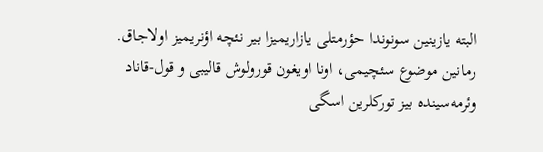البته یازینین سونوندا حؤرمتلی یازاریمیزا بیر نئچه اؤنریمیز اولاجاق.
رمانین موضوع سئچیمی، اونا اویغون قورولوش قالیبی و قول-قاناد وئرمه‌سینده بیز تورکلرین اسگی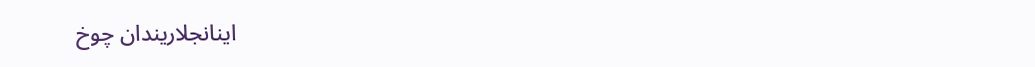اینانجلاریندان چوخ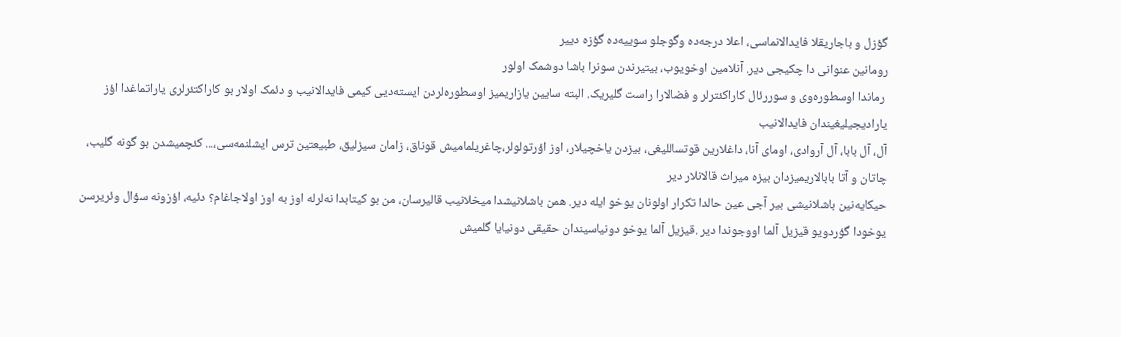گؤزل و باجاریقلا فایدالانماسی، اعلا درجه‌ده وگوجلو سوییه‌ده گؤزه دییر
رومانین عنوانی دا چکیجی دیر. آنلامین اوخویوب، بیتیرندن سونرا باشا دوشمک اولور
 رماندا اوسطوره‌وی و سوررئال کاراکئترلر و فضالارا راست گلیریک. البته سایین یازاریمیز اوسطوره‌لردن ایسته‌دیی کیمی فایدالانیب و دئمک اولار بو کاراکتئرلری یاراتماغدا اؤز یارادیجیلیغیندان فایدالانیب
آل، آل بابا، آل آروادی، اومای آنا، داغلارین قوتساللیغی، بیزدن یاخچیلار، اوز اؤرتولولر،چاغریلمامیش قوناق، زامان سیزلیق، طبیعتین ترس ایشلنمه‌سی،... کئچمیشدن بو گونه‌ گلیب، چاتان و آتا بابالاریمیزدان بیزه میراث قالانلار دیر
حیکایه‌نین باشلانیشی بیر آجی عین حالدا تکرار اولونان یوخو ایله دیر. همن باشلانیشدا میخلانیب قالیرسان، من بو کیتابدا نه‌لرله اوز به اوز اولاجاغام؟ دئیه، اؤزونه سؤال وئریرسن
یوخودا گؤردویو قیزیل آلما اووجوندا دیر .قیزیل آلما یوخو دونیاسیندان حقیقی دونیایا گلمیش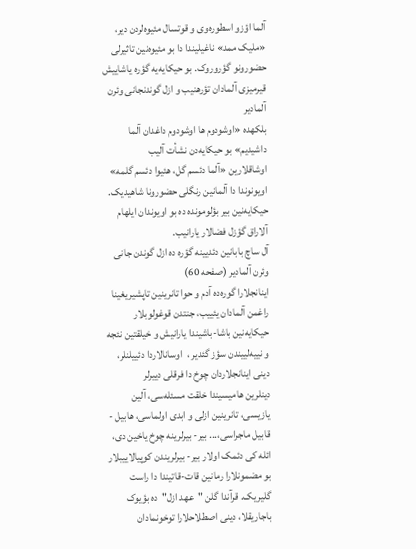آلما اؤزو اسطوره‌وی و قوتسال مئیوه‌لردن دیر، «ملیک ممد» ناغیلیندا دا بو مئیوه‌نین تاثیرلی حضورونو گؤروروک. بو حیکایه‌یه گؤره یاشاییش قیرمیزی آلمادان تؤرهنیب و ازل گوندنجانی وئرن آلمادیر
بلکهده «اوشودوم ها اوشودوم داغدان آلما داشیدیم» بو حیکایه‌دن نشأت آلیب
اوشاقلارین «آلما دئسم گل، هئیوا دئسم گلمه» اویونوندا دا آلمانین رنگلی حضورونا شاهیدیک. حیکایه‌نین بیر بؤلومونده ده بو اویوندان ایلهام آلاراق گؤزل فضالار یارانیب.
آل ساچ بابانین دئدیینه گؤره ده ازل گوندن جانی وئرن آلمادیر (صفحه 60)
اینانجلارا گوره‌ده آدم و حوا تانرینین تاپشیریغینا راغمن آلمادان یئییب، جنتدن قوغولوبلار
حیکایه‌نین باشا-باشیندا یارانیش و خیلقتین نئجه و نییه‌لییندن سؤز گئدیر ،  اوسانالاردا دئییلنلر، دینی اینانجلاردان چوخ دا فرقلی دییرلر
دینلرین هامیسیندا خلقت مسئله‌سی، آلین یازیسی، تانرینین ازلی و ابدی اولماسی، هابیل - قابیل ماجراسی،... بیر- بیرلرینه چوخ یاخین دی، ائله کی دئمک اولار بیر- بیرلریندن کوپیالاییبلار
بو مضمونلارا رمانین قات-قاتیندا دا راست گلیریک. قرآندا گلن "عهد ازل"ده بؤیوک باجاریقلا، دینی اصطلاحلارا توخونمادان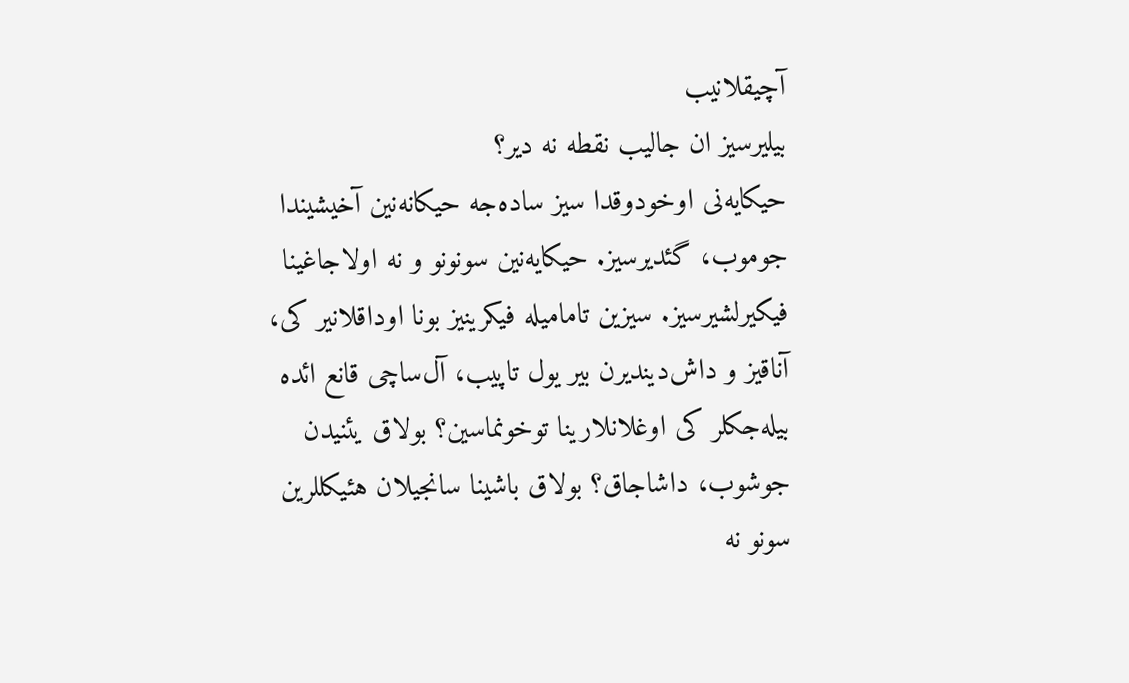آچیقلانیب
بیلیرسیز ان جالیب نقطه نه دیر؟
حیکایه‌نی اوخودوقدا سیز ساده‌جه حیکانه‌نین آخیشیندا جوموب، گئدیرسیز. حیکایه‌نین سونونو و نه اولاجاغینا فیکیرلشیرسیز. سیزین تامامیله فیکرینیز بونا اوداقلانیر کی،  آناقیز و داش‌دیندیرن بیر یول تاپیب، آل‌ساچی قانع ائده بیله‌جکلر کی اوغلانلارینا توخونماسین؟ بولاق یئنیدن جوشوب، داشاجاق؟ بولاق باشینا سانجیلان هئیکللرین سونو نه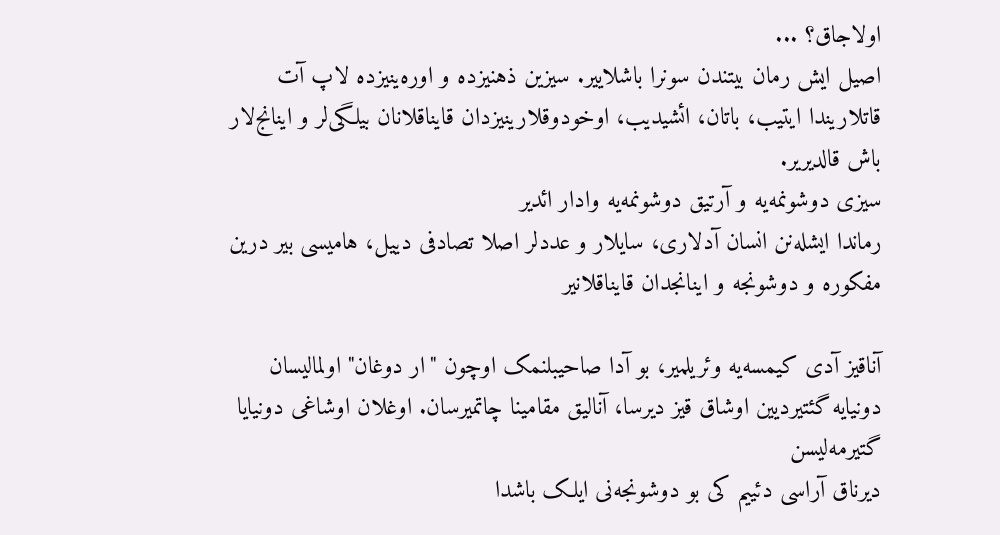اولاجاق؟ ...
اصیل ایش رمان بیتندن سونرا باشلاییر. سیزین ذهنیزده و اوره‌ینیزده لاپ آت قاتلاریندا ایتیب، باتان، ائشیدیب، اوخودوقلارینیزدان قایناقلانان بیلگی‌لر و اینانج‌لار باش قالدیریر.
سیزی دوشونمه‌یه و آرتیق دوشونمه‌یه وادار ائدیر
رماندا ایشله‌نن انسان آدلاری، سایلار و عددلر اصلا تصادفی دییل، هامیسی بیر درین مفکوره و دوشونجه و اینانجدان قایناقلانیر

آناقیز آدی کیمسه‌یه وئریلمیر، بو آدا صاحیبلنمک اوچون "ار دوغان" اولمالیسان
دونیایه گئتیردیین اوشاق قیز دیرسا، آنالیق مقامینا چاتمیرسان. اوغلان اوشاغی دونیایا گتیرمه‌لیسن
دیرناق آراسی دئییم کی بو دوشونجه‌نی ایلک باشدا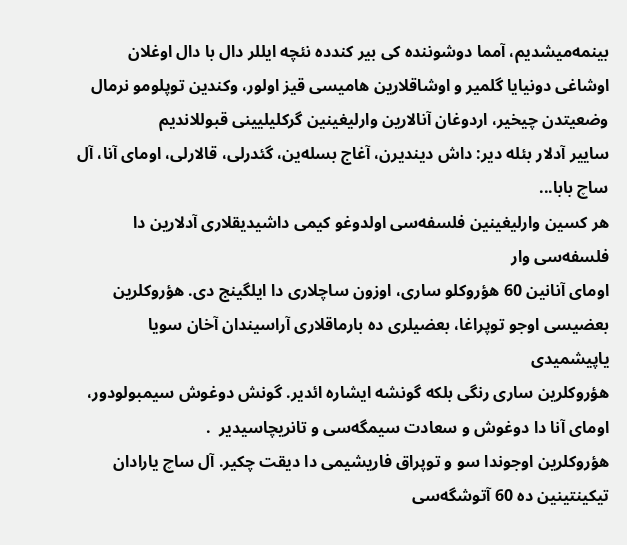بینمه‌میشدیم، آمما دوشوننده کی بیر کندده‌ نئچه ایللر دال با دال اوغلان اوشاغی دونیایا گلمیر و اوشاقلارین هامیسی قیز اولور، وکندین توپلومو نرمال وضعیتدن چیخیر، اردوغان آنالارین وارلیغینین گرکلیلیینی قبوللاندیم
ساییر آدلار بئله دیر: داش دیندیرن، آغاج بسله‌ین، گئدرلی، قالارلی، اومای آنا، آل ساچ بابا...
هر کسین وارلیغینین فلسفه‌سی اولدوغو کیمی داشیدیقلاری آدلارین دا فلسفه‌سی وار
اومای آنانین 60 هؤروکلو ساری، اوزون ساچلاری دا ایلگینج دی. هؤروکلرین بعضیسی اوجو توپراغا، بعضیلری ده بارماقلاری آراسیندان آخان سویا یاپیشمیدی
هؤروکلرین ساری رنگی بلکه گونشه ایشاره ائدیر. گونش دوغوش سیمبولودور، اومای آنا دا دوغوش و سعادت سیمگه‌سی و تانریچاسیدیر  .
هؤروکلرین اوجوندا سو و توپراق فاریشیمی دا دیقت چکیر. آل ساچ یارادان تیکینتینین ده 60 آتوشگه‌سی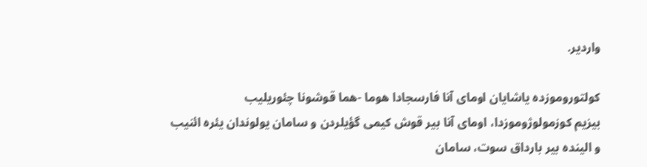واردیر.

کولتوروموزده یاشایان اومای آنا فارسجادا هوما -هما قوشونا چئوریلیب
بیزیم کوزمولوژوموزدا، اومای آنا بیر قوش کیمی گؤیلردن و سامان یولوندان یئره ائنیب و الینده بیر بارداق سوت، سامان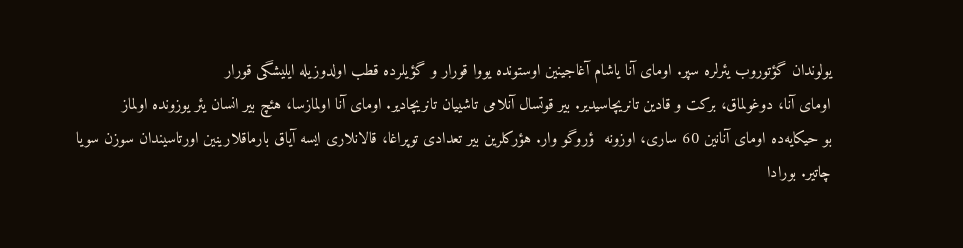یولوندان گؤتوروب یئرلره سپر. اومای آنا یاشام آغاجینین اوستونده یووا قورار و گؤیلرده قطب اولدوزیله ایلیشگی قورار
اومای آنا، دوغولماق، برکت و قادین تانریچاسیدیر. بیر قوتسال آنلامی تاشییان تانریچادیر. اومای آنا اولمازسا، هئچ بیر انسان یئر یوزونده اولماز
بو حیکایه‌ده اومای آنانین 60 ساری، اوزونه  ؤروگو وار. هؤرکلرین بیر تعدادی توپراغا، قالانلاری ایسه آیاق بارماقلارینین اورتاسیندان سوزن سویا چاتیر. بورادا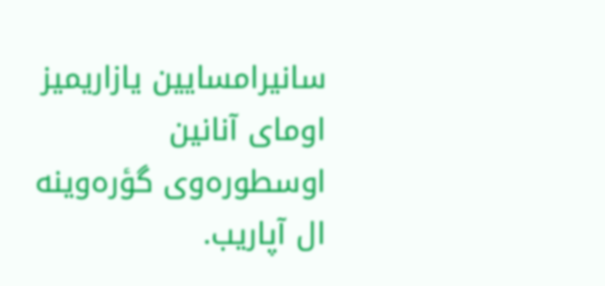سانیرامسایین یازاریمیز اومای آنانین اوسطوره‌وی گؤره‌وینه ال آپاریب.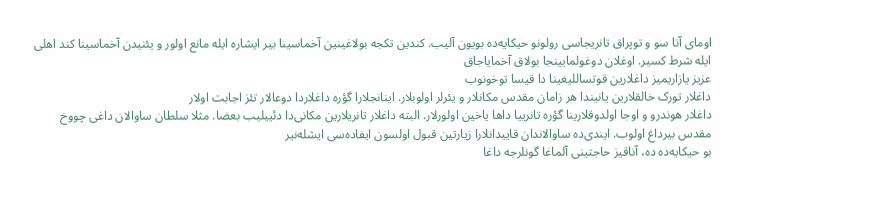اومای آنا سو و توپراق تانریجاسی رولونو حیکایه‌ده بویون آلیب. کندین تکجه بولاغینین آخماسینا بیر ایشاره ایله مانع اولور و یئنیدن آخماسینا کند اهلی ایله شرط کسیر. اوغلان دوغولمایینجا بولاق آخمایاجاق
عزیز یازاریمیز داغلارین قوتساللیغینا دا قیسا توخونوب
داغلار تورک خالقلارین یانیندا هر زامان مقدس مکانلار و یئرلر اولوبلار. اینانجلارا گؤره داغلاردا دوعالار تئز اجابت اولار
داغلار هوندرو و اوجا اولدوقلارینا گؤره تانرییا داها یاخین اولورلار. البته داغلار تانریلارین مکانی‌دا دئییلیب بعضا. مثلا سلطان ساوالان داغی چووخ مقدس بیرداغ اولوب. ایندی‌ده ساوالاندان قاییدانلارا زیارتین قبول اولسون ایفاده‌سی ایشله‌نیر
بو حیکایه‌ده ده، آناقیز حاجتینی آلماغا گونلرجه داغا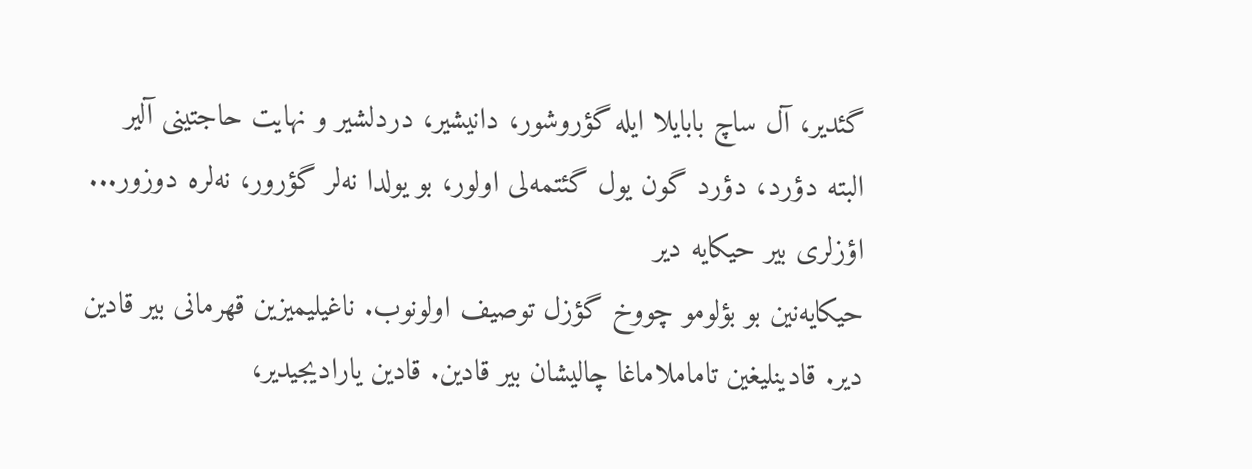گئدیر، آل ساچ بابایلا ایله گؤروشور، دانیشیر، دردلشیر و نهایت حاجتینی آلیر
البته دؤرد، دؤرد گون یول گئتمه‌لی اولور، بو یولدا نه‌لر گؤرور، نه‌لره دوزور... اؤزلری بیر حیکایه دیر
حیکایه‌نین بو بؤلومو چووخ گؤزل توصیف اولونوب. ناغیلیمیزین قهرمانی بیر قادین دیر. قادینلیغین تاماملاماغا چالیشان بیر قادین. قادین یارادیجیدیر،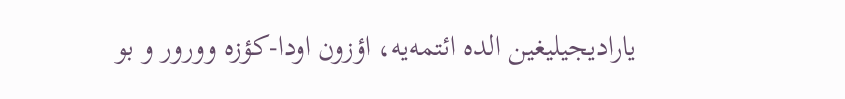یارادیجیلیغین الده ائتمه‌یه، اؤزون اودا-کؤزه وورور و بو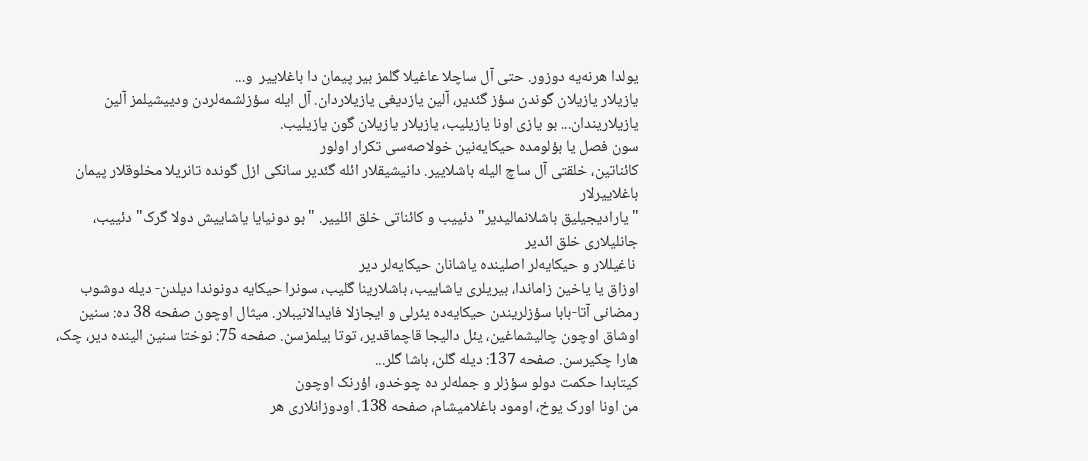یولدا هرنه‌یه‌ دوزور. حتی آل ساچلا عاغیلا گلمز بیر پیمان دا باغلاییر  و...
یازیلار یازیلان گوندن سؤز گئدیر، آلین یازدیغی یازیلاردان. آل ایله سؤزلشمه‌لردن ودییشیلمز آلین یازیلاریندان... بو یازی اونا یازیلیب، یازیلار یازیلان گون یازیلیب.
سون فصل یا بؤلومده حیکایه‌نین خولاصه‌سی تکرار اولور
کائناتین، خلقتی آل ساچ الیله باشلاییر. دانیشیقلار ائله گئدیر سانکی ازل گونده تانریلا مخلوقلار پیمان باغلاییرلار
"یارادیجیلیق باشلانمالیدیر" دئییب و کائناتی خلق ائلییر. "بو دونیایا یاشاییش دولا گرک" دئییب، جانلیلاری خلق ائدیر
 ناغیللار و حیکایه‌لر اصلینده یاشانان حیکایه‌لر دیر
اوزاق یا یاخین زاماندا، بیریلری یاشاییب، باشلارینا گلیب، سونرا حیکایه دونوندا دیلدن- دیله دوشوب
رمضانی آتا-بابا سؤزلریندن حیکایه‌ده یئرلی و ایجازلا فایدالانیبلار. میثال اوچون صفحه 38 ده: سنین اوشاق اوچون چالیشماغین، یئل دالیجا قاچماقدیر، توتا بیلمزسن. صفحه 75: نوختا سنین الینده دیر، چک، هارا چکیرسن. صفحه 137: دیله گلن، باشا گلر...
کیتابدا حکمت دولو سؤزلر و جمله‌لر ده چوخدو، اؤرنک اوچون
من اونا اورک یوخ، اومود باغلامیشام، صفحه 138. اودوزانلاری هر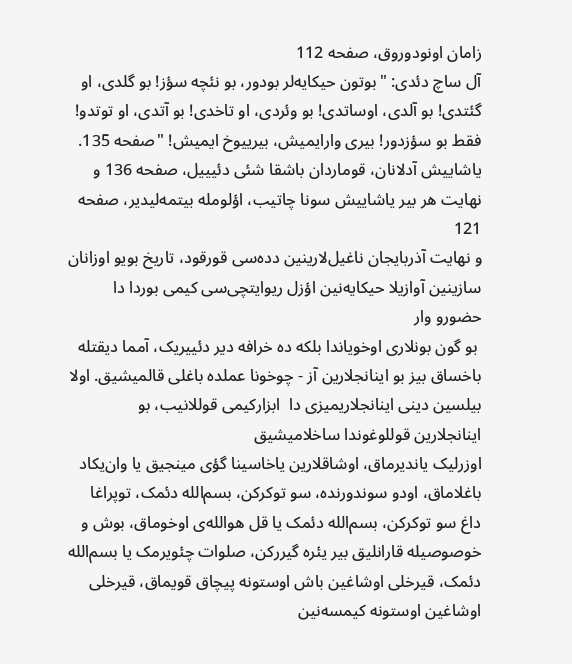زامان اونودوروق، صفحه 112
آل ساچ دئدی: "بوتون حیکایه‌لر بودور، بو نئچه سؤز! بو گلدی، او گئتدی! بو آلدی، اوساتدی! بو وئردی، او تاخدی! بو آتدی، او توتدو! فقط بو سؤزدور! بیری وارایمیش، بیرییوخ ایمیش! "صفحه 135. یاشاییش آدلانان، قوماردان باشقا شئی دئیییل، صفحه 136 و نهایت هر بیر یاشاییش سونا چاتیب، اؤلومله بیتمه‌لیدیر، صفحه 121
و نهایت آذربایجان ناغیل‌لارینین دده‌سی قورقود، تاریخ بویو اوزانان سازینین آوازیلا حیکایه‌نین اؤزل ریوایتچی‌سی کیمی بوردا دا حضورو وار
 بو گون بونلاری اوخویاندا بلکه ده خرافه دیر دئییریک، آمما دیقتله باخساق بیز بو اینانجلارین آز - چوخونا عملده باغلی قالمیشیق. اولا بیلسین دینی اینانجلاریمیزی دا  ابزارکیمی قوللانیب، بو اینانجلارین قوللوغوندا ساخلامیشیق
اوزرلیک یاندیرماق، اوشاقلارین یاخاسینا گؤی مینجیق یا وان‌یکاد باغلاماق، اودو سوندورنده، سو توکرکن، بسم‌الله دئمک، توپراغا داغ سو توکرکن، بسم‌الله دئمک یا قل هوالله‌ی اوخوماق، بوش و خوصوصیله قارانلیق بیر یئره گیررکن، صلوات چئویرمک یا بسم‌الله دئمک، قیرخلی اوشاغین باش اوستونه پیچاق قویماق، قیرخلی اوشاغین اوستونه‌ کیمسه‌نین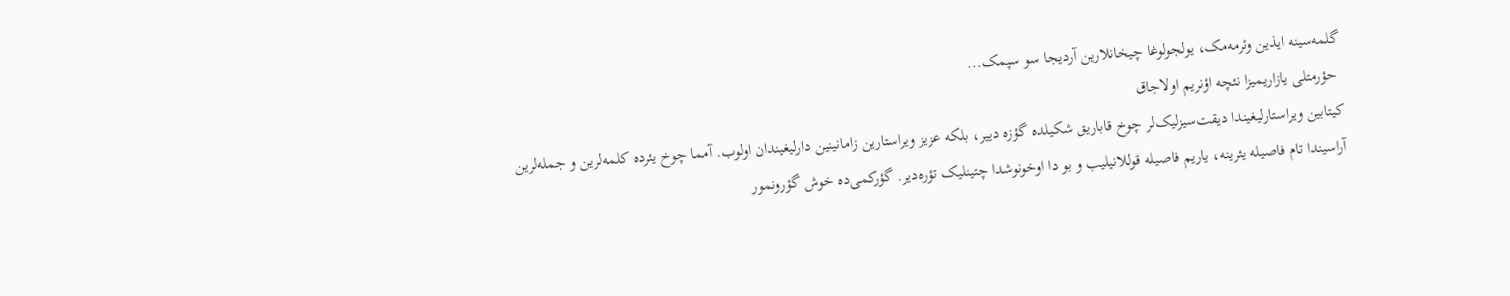گلمه‌سینه ایذین وئرمه‌مک، یولجولوغا چیخانلارین آردیجا سو سپمک...
 حؤرمتلی یازاریمیزا نئچه اؤنریم اولاجاق
کیتابین ویراستارلیغیندا دیقت‌سیزلیک‌لر چوخ قاباریق شکیلده گؤزه دییر، بلکه عزیز ویراستارین زامانینین دارلیغیندان اولوب. آمما چوخ یئرده کلمه‌لرین و جمله‌لرین آراسیندا تام فاصیله یئرینه، یاریم فاصیله قوللانیلیب و بو دا اوخونوشدا چتینلیک تؤره‌دیر. گؤرکمی‌ده خوش گؤرونمور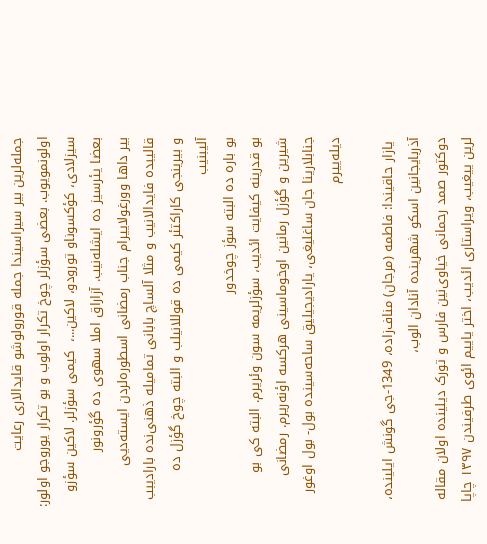جمله‌لرین بیر سیراسیندا جمله قورولوشو قایدالاری رعایت اولونمویوب. بعضی سؤزلر چوخ تکرار اولوب و بو تکرار یوروجو اولور: سیزلادی، کؤکسوناو تورودو، لاکین...،  کیمی سؤزلر. لاکین سؤزو بعضا یئرسیز ده ایشله‌نیب. آزاراق املا سهوی ده گؤرونور
بیر داها وورغولاییرام جناب رمضانی اسطوره‌لردن ایسته‌دیی قالیبده فایدالانیب و مثلا آلساچ بابانی تمامیله ذهنی‌نده بارادیبب و بیرینجی کاراکتئر کیمی ده قوللانیلب و البته چوخ گؤزل ده آلیبنیب
بو باره ده البته سؤز چوخدور
بو قدرینه کیفایت ائدیب، سؤزلریمه سون وئریرم. البته کی بو شیرین و گؤزل رمانین اوخوماسینی هرکسه اؤنه‌ریرم. رمضانی جنابلارینا جان ساغلیغی، یارادیجیلیق ساحه‌سینده بول- بول اوغور دیله‌ییرم

 یازار حاقیندا: فاطمه (مرجان) مناف‌زاده، 1349-جی گونش ایلینده، آذربایجانین اسکو شهرینده آنادان الوب،
دوکتور صمد رحمانی خیاوی‌نین فارس و تورک دیلینده اولان مقاله لرین ییغیب، ویراستاری ائدیب، اختر یاییم ائوی طرفیندن ۱۳۹۷ چاپا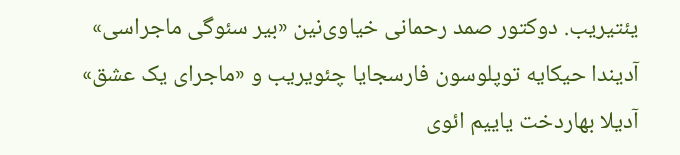یئتیریب. دوکتور صمد رحمانی خیاوی‌نین «بیر سئوگی ماجراسی» آدیندا حیکایه توپلوسون فارسجایا چئویریب و «ماجرای یک عشق» آدیلا بهاردخت یاییم ائوی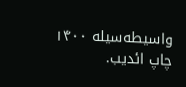واسیطه‌سیله ۱۴۰۰ چاپ ائدیب.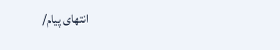انتهای پیام/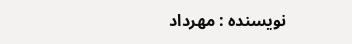نویسنده : مهرداد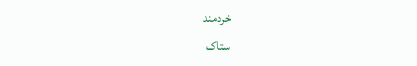خردمند
ستاک